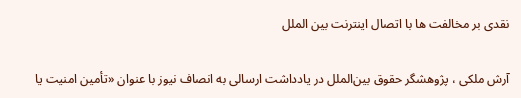نقدی بر مخالفت ها با اتصال اینترنت بین الملل

آرش ملکی ، پژوهشگر حقوق بین‌الملل در یادداشت ارسالی به انصاف نیوز با عنوان «تأمین امنیت یا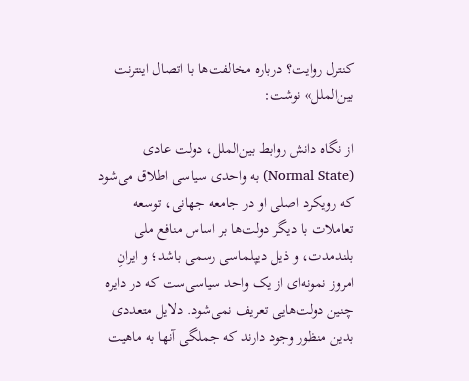کنترل روایت؟ درباره مخالفت‌ها با اتصال اینترنت بین‌الملل» نوشت:

از نگاه دانش روابط بین‌الملل، دولت عادی (Normal State) به واحدی سیاسی اطلاق می‌شود که رویکرد اصلی او در جامعه جهانی، توسعه تعاملات با دیگر دولت‌ها بر اساس منافع ملی بلندمدت، و ذیل دیپلماسی رسمی باشد؛ و ایرانِ امروز نمونه‌ای از یک واحد سیاسی‌ست که در دایره چنین دولت‌هایی تعریف نمی‌شود. دلایل متعددی بدین منظور وجود دارند که جملگی آنها به ماهیت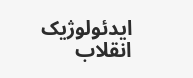ایدئولوژیک انقلاب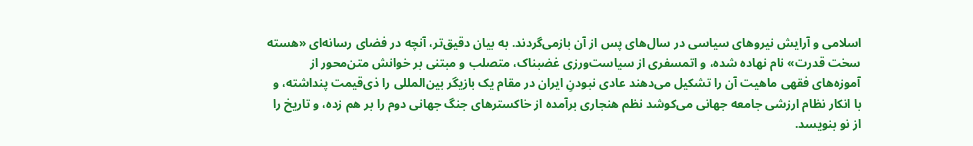اسلامی و آرایش نیروهای سیاسی در سال‌های پس از آن بازمی‌گردند. به بیان دقیق‌تر، آنچه در فضای رسانه‌ای «هسته سخت قدرت» نام نهاده شده، و اتمسفری از سیاست‌ورزی غضبناک، متصلب و مبتنی بر خوانش متن‌محور از آموزه‌های فقهی ماهیت آن را تشکیل می‌دهند عادی نبودنِ ایران در مقام یک بازیگر بین‌المللی را ذی‌قیمت پنداشته، و با انکار نظام ارزشی جامعه جهانی می‌کوشد نظم هنجاری برآمده از خاکسترهای جنگ جهانی دوم را بر هم زده، و تاریخ را از نو بنویسد.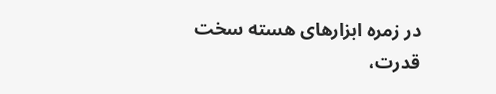در زمره ابزارهای هسته سخت قدرت،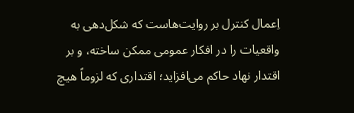اِعمال کنترل بر روایت‌هاست که شکل‌دهی به واقعیات را در افکار عمومی ممکن ساخته، و بر اقتدار نهاد حاکم می‌افزاید؛ اقتداری که لزوماً هیچ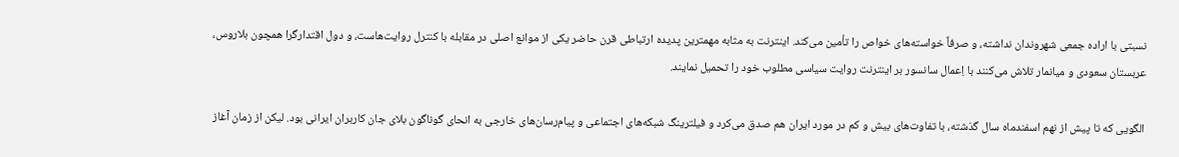نسبتی با اراده جمعی شهروندان نداشته، و صرفاً خواسته‌های خواص را تأمین می‌کند. اینترنت به مثابه مهمترین پدیده ارتباطی قرن حاضر یکی از موانع اصلی در مقابله با کنترل روایت‌هاست، و دول اقتدارگرا همچون بلاروس، عربستان سعودی و میانمار تلاش می‌کنند با اِعمال سانسور بر اینترنت روایت سیاسی مطلوب خود را تحمیل نمایند.

الگویی که تا پیش از نهم اسفندماه سال گذشته، با تفاوت‌های بیش و کم در مورد ایران هم صدق می‌کرد و فیلترینگ شبکه‌های اجتماعی و پیام‌رسان‌های خارجی به انحای گوناگون بلای جان کاربران ایرانی بود. لیکن از زمان آغاز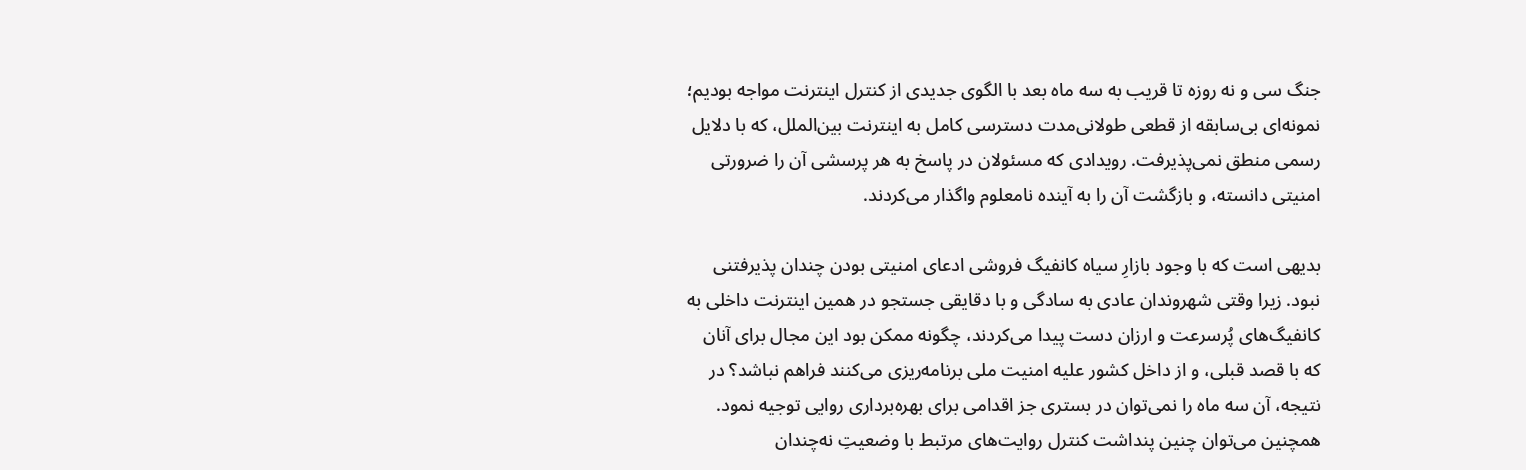جنگ سی و نه روزه تا قریب به سه ماه بعد با الگوی جدیدی از کنترل اینترنت مواجه بودیم؛ نمونه‌ای بی‌سابقه از قطعی طولانی‌مدت دسترسی کامل به اینترنت بین‌الملل، که با دلایل رسمی منطق نمی‌پذیرفت. رویدادی که مسئولان در پاسخ به هر پرسشی آن را ضرورتی امنیتی دانسته، و بازگشت آن را به آینده نامعلوم واگذار می‌کردند.

بدیهی است که با وجود بازارِ سیاه کانفیگ فروشی ادعای امنیتی بودن چندان پذیرفتنی نبود. زیرا وقتی شهروندان عادی به سادگی و با دقایقی جستجو در همین اینترنت داخلی به کانفیگ‌های پُرسرعت و ارزان دست پیدا می‌کردند، چگونه ممکن بود این مجال برای آنان که با قصد قبلی، و از داخل کشور علیه امنیت ملی برنامه‌ریزی می‌کنند فراهم نباشد؟ در نتیجه، آن سه ماه را نمی‌توان در بستری جز اقدامی برای بهره‌برداری روایی توجیه نمود. همچنین می‌توان چنین پنداشت کنترل روایت‌های مرتبط با وضعیتِ نه‌چندان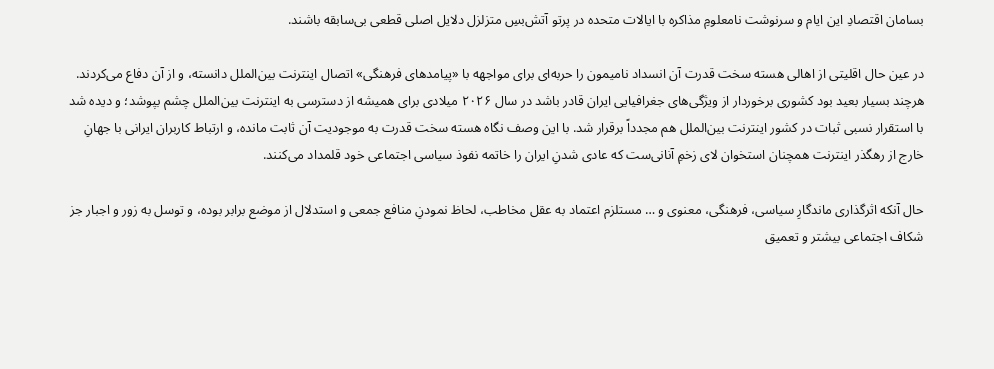بسامان اقتصادِ این ایام و سرنوشت نامعلومِ مذاکره با ایالات متحده در پرتو آتش‌بسِ متزلزل دلایل اصلی قطعی بی‌سابقه باشند.

در عین حال اقلیتی از اهالی هسته سخت قدرت آن انسداد نامیمون را حربه‌ای برای مواجهه با «پیامدهای فرهنگی» اتصال اینترنت بین‌الملل دانسته، و از آن دفاع می‌کردند. هرچند بسیار بعید بود کشوری برخوردار از ویژگی‌های جغرافیایی ایران قادر باشد در سال ۲۰۲۶ میلادی برای همیشه از دسترسی به اینترنت بین‌الملل چشم بپوشد؛ و دیده شد با استقرار نسبی ثبات در کشور اینترنت بین‌الملل هم مجدداً برقرار شد. با این وصف نگاه هسته سخت قدرت به موجودیت آن ثابت مانده، و ارتباط کاربران ایرانی با جهانِ خارج از رهگذر اینترنت همچنان استخوان لای زخمِ آنانی‌ست که عادی شدنِ ایران را خاتمه نفوذ سیاسی اجتماعی خود قلمداد می‌کنند.

حال آنکه اثرگذاری ماندگارِ سیاسی، فرهنگی، معنوی و … مستلزم اعتماد به عقل مخاطب، لحاظ نمودنِ منافع جمعی و استدلال از موضع برابر بوده، و توسل به زور و اجبار جز شکاف اجتماعی بیشتر و تعمیق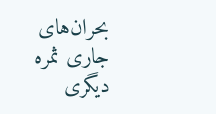بحران‌های جاری ثمره دیگری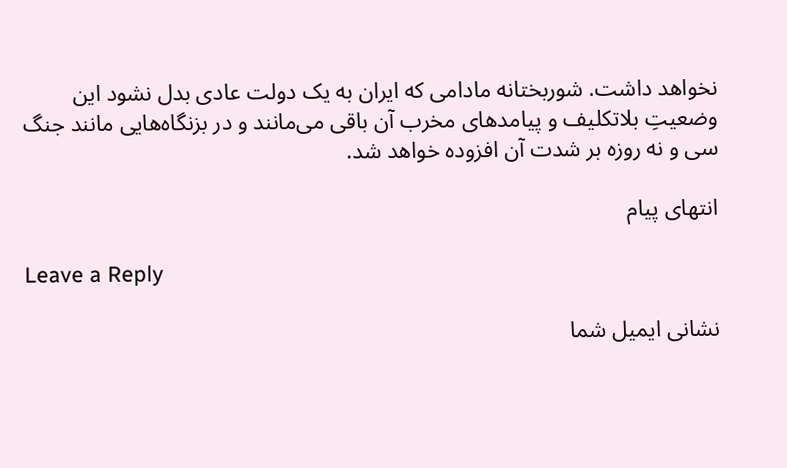نخواهد داشت. شوربختانه مادامی که ایران به یک دولت عادی بدل نشود این وضعیتِ بلاتکلیف و پیامدهای مخرب آن باقی می‌مانند و در بزنگاه‌هایی مانند جنگ سی و نه روزه بر شدت آن افزوده خواهد شد.

انتهای پیام

Leave a Reply

نشانی ایمیل شما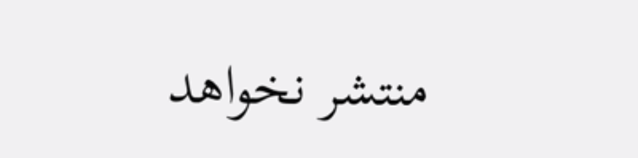منتشر نخواهد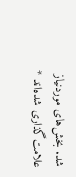شد. بخش‌های موردنیاز علامت‌گذاری شده‌اند *